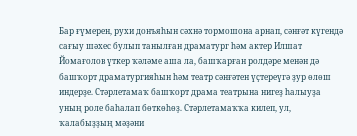Бар ғүмерен, рухи донъяһын сәхнә тормошона арнап, сәнғәт күгендә сағыу шәхес булып танылған драматург һәм актер Илшат Йомағолов үткер ҡәләме аша ла, башҡарған ролдәре менән дә башҡорт драматургияһын һәм театр сәнғәтен үҫтереүгә ҙур өлөш индерҙе. Стәрлетамаҡ башҡорт драма театрына нигеҙ һалыуҙа уның роле баһалап бөткөһөҙ. Стәрлетамаҡҡа килеп, ул, ҡалабыҙҙың мәҙәни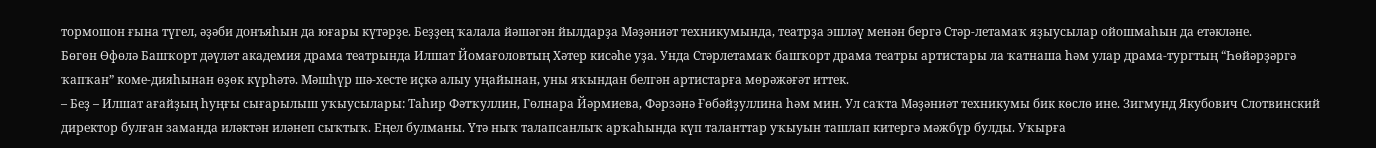тормошон ғына түгел, әҙәби донъяһын да юғары күтәрҙе. Беҙҙең ҡалала йәшәгән йылдарҙа Мәҙәниәт техникумында, театрҙа эшләү менән бергә Стәр-летамаҡ яҙыусылар ойошмаһын да етәкләне.
Бөгөн Өфөлә Башҡорт дәүләт академия драма театрында Илшат Йомағоловтың Хәтер кисәһе уҙа. Унда Стәрлетамаҡ башҡорт драма театры артистары ла ҡатнаша һәм улар драма-тургтың “Һөйәрҙәргә ҡапҡан” коме-дияһынан өҙөк күрһәтә. Мәшһүр шә-хесте иҫкә алыу уңайынан, уны яҡындан белгән артистарға мөрәжәғәт иттек.
– Беҙ – Илшат ағайҙың һуңғы сығарылыш уҡыусылары: Таһир Фәтҡуллин, Гөлнара Йәрмиева, Фәрзәнә Ғөбәйҙуллина һәм мин. Ул саҡта Мәҙәниәт техникумы бик көслө ине. Зигмунд Якубович Слотвинский директор булған заманда иләктән иләнеп сыҡтыҡ. Еңел булманы. Үтә ныҡ талапсанлыҡ арҡаһында күп таланттар уҡыуын ташлап китергә мәжбүр булды. Уҡырға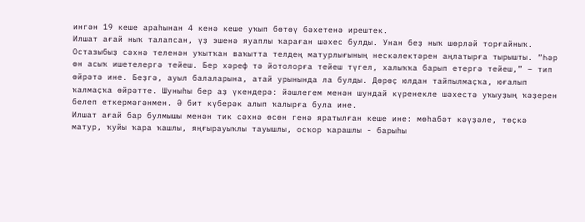ингән 19 кеше араһынан 4 кенә кеше уҡып бөтөү бәхетенә ирештек.
Илшат ағай ныҡ талапсан, үҙ эшенә яуаплы ҡараған шәхес булды. Унан беҙ ныҡ шөрләй торғайныҡ. Остазыбыҙ сәхнә теленән уҡытҡан ваҡытта телдең матурлығының нескәлектәрен аңлатырға тырышты. “Һәр өн асыҡ ишетелергә тейеш. Бер хәреф тә йотолорға тейеш түгел, халыҡҡа барып етергә тейеш,” – тип өйрәтә ине. Беҙгә, ауыл балаларына, атай урынында ла булды. Дөрөҫ юлдан тайпылмаҫҡа, юғалып ҡалмаҫҡа өйрәтте. Шуныһы бер аҙ үкендерә: йәшлегем менән шундай күренекле шәхестә уҡыуҙың ҡәҙерен белеп еткермәгәнмен. Ә бит күберәк алып ҡалырға була ине.
Илшат ағай бар булмышы менән тик сәхнә өсөн генә яратылған кеше ине: мөһабәт кәүҙәле, төҫкә матур, ҡуйы ҡара ҡашлы, яңғырауыҡлы тауышлы, осҡор ҡарашлы - барыһы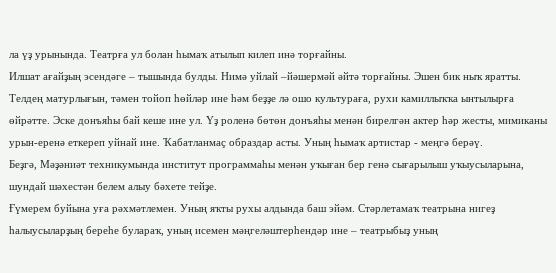ла үҙ урынында. Театрға ул болан һымаҡ атылып килеп инә торғайны.
Илшат ағайҙың эсендәге – тышында булды. Нимә уйлай –йәшермәй әйтә торғайны. Эшен бик ныҡ яратты. Телдең матурлығын, тәмен тойоп һөйләр ине һәм беҙҙе лә ошо культураға, рухи камиллыҡҡа ынтылырға өйрәтте. Эске донъяһы бай кеше ине ул. Үҙ роленә бөтөн донъяһы менән бирелгән актер һәр жесты, мимиканы урын-еренә еткереп уйнай ине. Ҡабатланмаҫ образдар асты. Уның һымаҡ артистар - меңгә берәү.
Беҙгә, Мәҙәниәт техникумында институт программаһы менән уҡыған бер генә сығарылыш уҡыусыларына, шундай шәхестән белем алыу бәхете тейҙе.
Ғүмерем буйына уға рәхмәтлемен. Уның яҡты рухы алдында баш эйәм. Стәрлетамаҡ театрына нигеҙ һалыусыларҙың береһе булараҡ, уның исемен мәңгеләштерһендәр ине – театрыбыҙ уның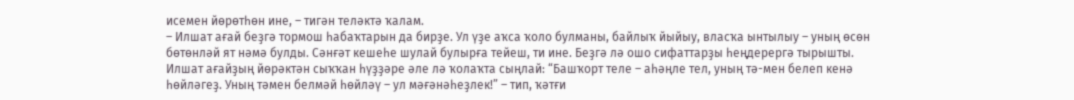исемен йөрөтһөн ине, – тигән теләктә ҡалам.
– Илшат ағай беҙгә тормош һабаҡтарын да бирҙе. Ул үҙе аҡса ҡоло булманы, байлыҡ йыйыу, власҡа ынтылыу – уның өсөн бөтөнләй ят нәмә булды. Сәнғәт кешеһе шулай булырға тейеш, ти ине. Беҙгә лә ошо сифаттарҙы һеңдерергә тырышты.
Илшат ағайҙың йөрәктән сыҡҡан һүҙҙәре әле лә ҡолаҡта сыңлай: “Башҡорт теле – аһәңле тел, уның тә-мен белеп кенә һөйләгеҙ. Уның тәмен белмәй һөйләү – ул мәғәнәһеҙлек!” – тип, ҡәтғи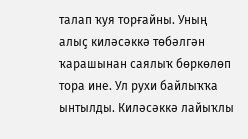талап ҡуя торғайны. Уның алыҫ киләсәккә төбәлгән ҡарашынан саялыҡ бөркөлөп тора ине. Ул рухи байлыҡҡа ынтылды. Киләсәккә лайыҡлы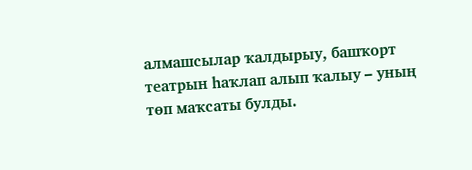алмашсылар ҡалдырыу, башҡорт театрын һаҡлап алып ҡалыу – уның төп маҡсаты булды.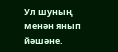Ул шуның менән янып йәшәне.